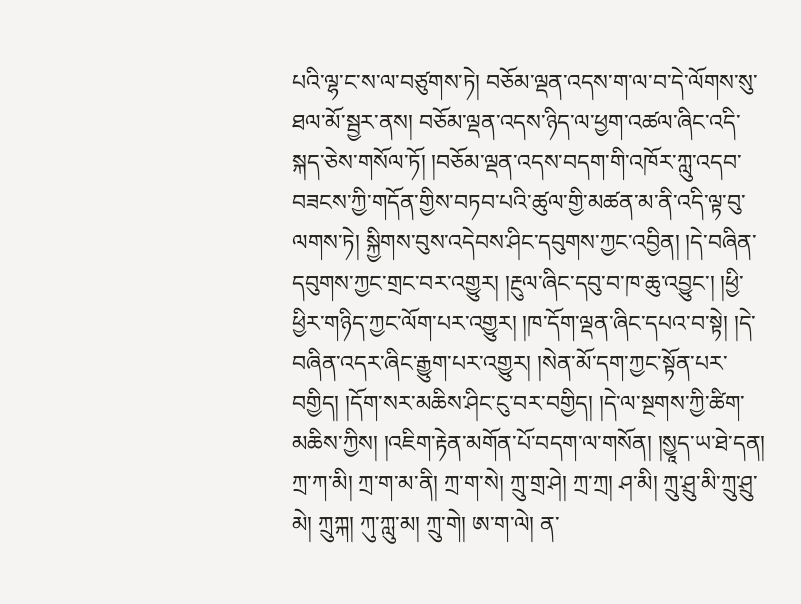པའི་ལྷ་ང་ས་ལ་བཙུགས་ཏེ། བཅོམ་ལྡན་འདས་ག་ལ་བ་དེ་ལོགས་སུ་ཐལ་མོ་སྦྱར་ནས། བཅོམ་ལྡན་འདས་ཉིད་ལ་ཕྱག་འཚལ་ཞིང་འདི་སྐད་ཅེས་གསོལ་ཏོ། །བཅོམ་ལྡན་འདས་བདག་གི་འཁོར་ཀླུ་འདབ་བཟངས་ཀྱི་གདོན་གྱིས་བཏབ་པའི་ཚུལ་གྱི་མཚན་མ་ནི་འདི་ལྟ་བུ་ལགས་ཏེ། སྐྱིགས་བུས་འདེབས་ཤིང་དབུགས་ཀྱང་འབྱིན། །དེ་བཞིན་དབུགས་ཀྱང་གྲང་བར་འགྱུར། །རྔུལ་ཞིང་དབུ་བ་ཁ་ཆུ་འབྱུང་། །ཕྱི་ཕྱིར་གཉིད་ཀྱང་ལོག་པར་འགྱུར། །ཁ་དོག་ལྡན་ཞིང་དཔའ་བ་སྟེ། །དེ་བཞིན་འདར་ཞིང་རྒྱུག་པར་འགྱུར། །སེན་མོ་དག་ཀྱང་སྟོན་པར་བགྱིད། །དོག་སར་མཆིས་ཤིང་ངུ་བར་བགྱིད། །དེ་ལ་སྔགས་ཀྱི་ཚིག་མཆིས་ཀྱིས། །འཇིག་རྟེན་མགོན་པོ་བདག་ལ་གསོན། །སྱཱད་ཡ་ཐེ་དན། ཀྲ་ཀ་མི། ཀྲ་ག་མ་ནི། ཀྲ་ག་སེ། ཀྲུ་གྲ་ཤེ། ཀྲ་ཀྲ། ཤ་མི། ཀྲུ་ཤྲུ་མི་ཀྲུ་ཤྲུ་མེ། ཀྲུཀྐ། ཀུ་ཀླུ་མ། ཀྲུ་གེ། ཨ་ག་ལེ། ན་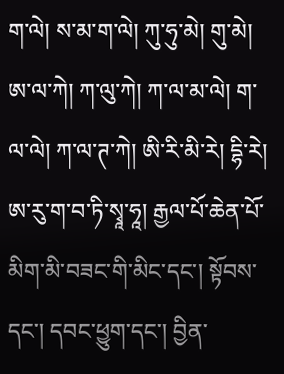ག་ལེ། ས་མ་ག་ལེ། ཀུ་ཧུ་མེ། གུ་མེ། ཨ་ལ་ཀེ། ཀ་ལུ་ཀེ། ཀ་ལ་མ་ལེ། ག་ལ་ལེ། ཀ་ལ་ཊ་ཀེ། ཨི་རི་མི་རེ། དྷི་རེ། ཨ་རུ་ག་བ་ཏི་སྭཱ་ཧཱ། རྒྱལ་པོ་ཆེན་པོ་མིག་མི་བཟང་གི་མིང་དང་། སྟོབས་དང་། དབང་ཕྱུག་དང་། བྱིན་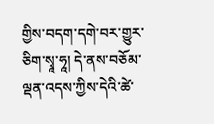གྱིས་བདག་དགེ་བར་གྱུར་ཅིག་སྭཱ་ཧཱ། དེ་ནས་བཅོམ་ལྡན་འདས་ཀྱིས་དེའི་ཚེ་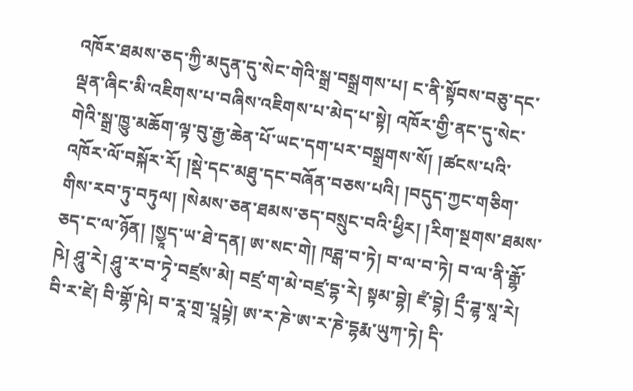འཁོར་ཐམས་ཅད་ཀྱི་མདུན་དུ་སེང་གེའི་སྒྲ་བསྒྲགས་པ། ང་ནི་སྟོབས་བཅུ་དང་ལྡན་ཞིང་མི་འཇིགས་པ་བཞིས་འཇིགས་པ་མེད་པ་སྟེ། འཁོར་གྱི་ནང་དུ་སེང་གེའི་སྒྲ་ཁྱུ་མཆོག་ལྟ་བུ་རྒྱ་ཆེན་པོ་ཡང་དག་པར་བསྒྲགས་སོ། །ཚངས་པའི་འཁོར་ལོ་བསྐོར་རོ། །སྡེ་དང་མཐུ་དང་བཞོན་བཅས་པའི། །བདུད་ཀྱང་གཅིག་གིས་རབ་ཏུ་བཏུལ། །སེམས་ཅན་ཐམས་ཅད་བསྲུང་བའི་ཕྱིར། །རིག་སྔགས་ཐམས་ཅད་ང་ལ་ཉོན། །སྱཱད་ཡ་ཐེ་དན། ཨ་སང་གེ། ཁཊྒ་བ་ཏེ། བ་ལ་བ་ཏེ། བ་ལ་ནི་རྒྷོ་ཥེ། ཤཱུ་རེ། ཤཱུ་ར་བ་ཏྭེ་བཛྲས་མེ། བཛྲ་ག་མེ་བཛྲ་དྷ་རེ། སྟམ་བྷེ། ཛཾ་བྷེ། དྲྀ་ཌྷ་སཱ་རེ། བི་ར་ཛེ། བི་གྷོ་ཥེ། བ་རཱ་གྲ་པྲཱཔྟེ། ཨ་ར་ཎེ་ཨ་ར་ཎེ་དྷརྨ་ཡུཀ་ཏེ། དི་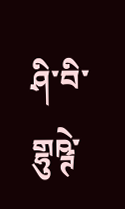ཤི་བི་གྷུཥྚེ་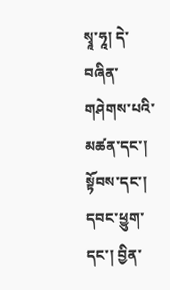སྭཱ་ཧཱ། དེ་བཞིན་གཤེགས་པའི་མཚན་དང་། སྟོབས་དང་། དབང་ཕྱུག་དང་། བྱིན་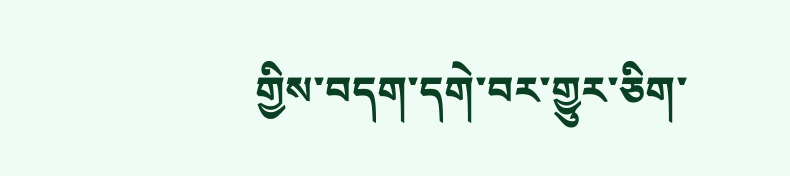གྱིས་བདག་དགེ་བར་གྱུར་ཅིག་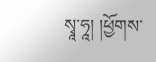སྭཱ་ཧཱ། །ཕྱོགས་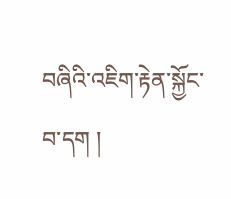བཞིའི་འཇིག་རྟེན་སྐྱོང་བ་དག །